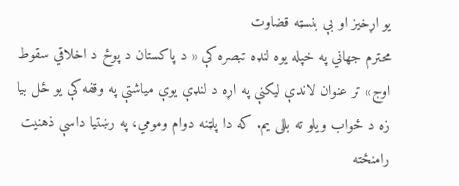یو اړخیز او بې بنسټه قضاوت
محترم جهاني په خپله یوه لنډه تبصره کې « د پاکستان د پوځ د اخلاقي سقوط اوج» تر عنوان لاندې لیکنې په اړه د لنډې یوې میاشتې په وقفه کې یو ځل بیا زه د ځواب ویلو ته بللی یم. که دا پلټنه دوام ومومي، په رښتیا داسې ذهنیت رامنځته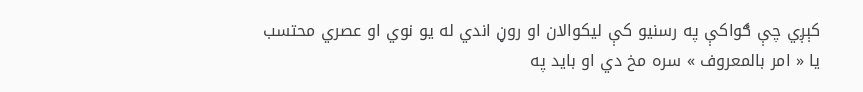کېږي چې ګواکې په رسنیو کې لیکوالان او روڼ اندي له یو نوي او عصري محتسب یا « امر بالمعروف » سره مخ دي او باید په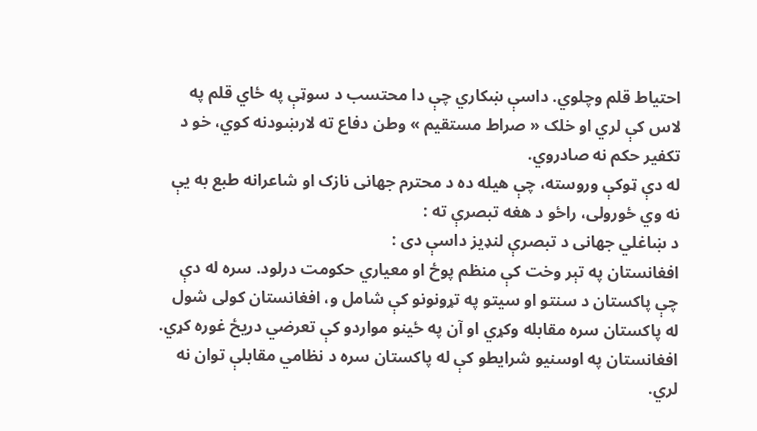احتیاط قلم وچلوي. داسې ښکاري چې دا محتسب د سوټې په ځاي قلم په لاس کې لري او خلک « صراط مستقیم » وطن دفاع ته لارښودنه کوي، خو د تکفیر حکم نه صادروي.
له دې ټوکې وروسته، چې هیله ده د محترم جهانی نازک او شاعرانه طبع به یې نه وي ځورولی، راځو د هغه تبصرې ته :
د ښاغلي جهانی د تبصرې لنډیز داسې دی :
افغانستان په تېر وخت کې منظم پوځ او معیاري حکومت درلود. سره له دې چې پاکستان د سنتو او سیتو په تړونونو کې شامل و، افغانستان کولی شول له پاکستان سره مقابله وکړي او آن په ځینو مواردو کې تعرضي دریځ غوره کړي.
افغانستان په اوسنیو شرایطو کې له پاکستان سره د نظامي مقابلې توان نه لري.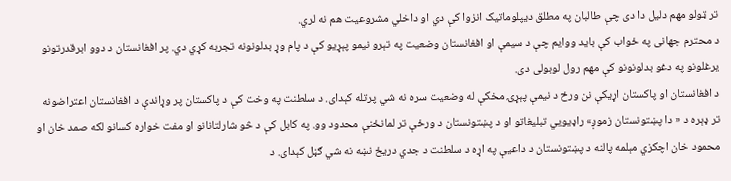تر ټولو مهم دلیل دا دی چې طالبان په مطلق دیپلوماتیک انزوا کې دي او داخلي مشروعیت هم نه لري.
د محترم جهانی په ځواب کې باید ووایم چې د سیمې او افغانستان وضعیت په تېرو نیمو پېړیو کې د پام وړ بدلونونه تجربه کړي دي. پر افغانستان د دوو ابرقدرتونو یرغلونو په دغو بدلونونو کې مهم رول لوبولی دی.
د افغانستان او پاکستان اړیکې نن ورځ د نیمې پېړۍ مخکې له وضعیت سره نه شي پرتله کېدای. د سلطنت په وخت کې د پاکستان پر وړاندې د افغانستان اعتراضونه تر ډېره د « دا پښتونستان زموږ» راډیويي تبلیغاتو او د پښتونستان د ورځې تر لمانځنې محدود وو. په کابل کې د څو شارلتانانو او مفت خواره کسانو لکه صمد خان او محمود خان اچکزي مېلمه پالنه د پښتونستان د داعیې په اړه د سلطنت د جدي دریځ نښه نه شي ګڼل کېدای. د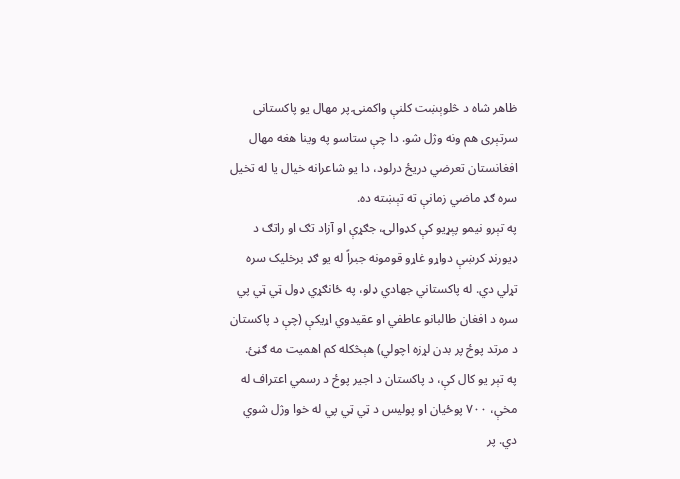ظاهر شاه د څلوېښت کلنې واکمنۍ پر مهال یو پاکستانی سرتېری هم ونه وژل شو. دا چې ستاسو په وینا هغه مهال افغانستان تعرضي دریځ درلود، دا یو شاعرانه خیال یا له تخیل سره ګډ ماضي زمانې ته تېښته ده.
په تېرو نیمو پېړیو کې کډوالۍ، جګړې او آزاد تګ او راتګ د ډیورنډ کرښې دواړو غاړو قومونه جبراً له یو ګډ برخلیک سره تړلي دي. له پاکستاني جهادي ډلو، په ځانګړي ډول ټي ټي پي سره د افغان طالبانو عاطفي او عقیدوي اړیکې (چې د پاکستان د مرتد پوځ پر بدن لړزه اچولي) هېڅکله کم اهمیت مه ګڼئ.
په تېر یو کال کې، د پاکستان د اجیر پوځ د رسمي اعتراف له مخې، ۷۰۰ پوځیان او پولیس د ټي ټي پي له خوا وژل شوي دي. پر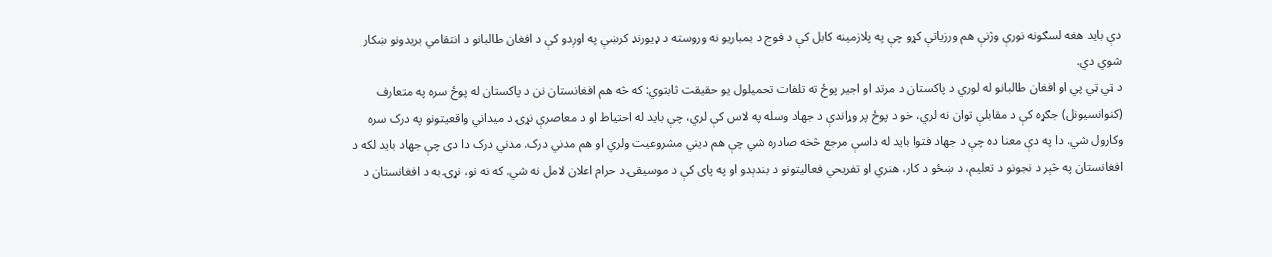دې باید هغه لسګونه نورې وژنې هم ورزیاتې کړو چې په پلازمینه کابل کې د فوج د بمباریو نه وروسته د ډیورنډ کرښې په اوږدو کې د افغان طالبانو د انتقامي بریدونو ښکار شوي دي.
د ټي ټي پي او افغان طالبانو له لوري د پاکستان د مرتد او اجیر پوځ ته تلفات تحمیلول یو حقیقت ثابتوي: که څه هم افغانستان نن د پاکستان له پوځ سره په متعارف (کنوانسیونل) جګړه کې د مقابلې توان نه لري، خو د پوځ پر وړاندې د جهاد وسله په لاس کې لري، چې باید له احتیاط او د معاصرې نړۍ د میداني واقعیتونو په درک سره وکارول شي. دا په دې معنا ده چې د جهاد فتوا باید له داسې مرجع څخه صادره شي چې هم دیني مشروعیت ولري او هم مدني درک. مدني درک دا دی چې جهاد باید لکه د افغانستان په څېر د نجونو د تعلیم، د ښځو د کار، هنري او تفریحي فعالیتونو د بندېدو او په پای کې د موسیقۍ د حرام اعلان لامل نه شي. که نه نو، نړۍ به د افغانستان د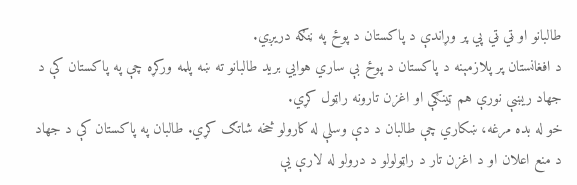طالبانو او ټي ټي پي پر وړاندې د پاکستان د پوځ په ڼنګه دریږي.
د افغانستان پر پلازمېنه د پاکستان د پوځ بې ساري هوايي برید طالبانو ته ښه پلمه ورکړه چې په پاکستان کې د جهاد ریښې نورې هم ټینګې او اغزن تارونه راټول کړي.
خو له بده مرغه، ښکاري چې طالبان د دې وسلې له کارولو څخه شاتګ کړي. طالبان په پاکستان کې د جهاد د منع اعلان او د اغزن تار د راټولولو د درولو له لارې یې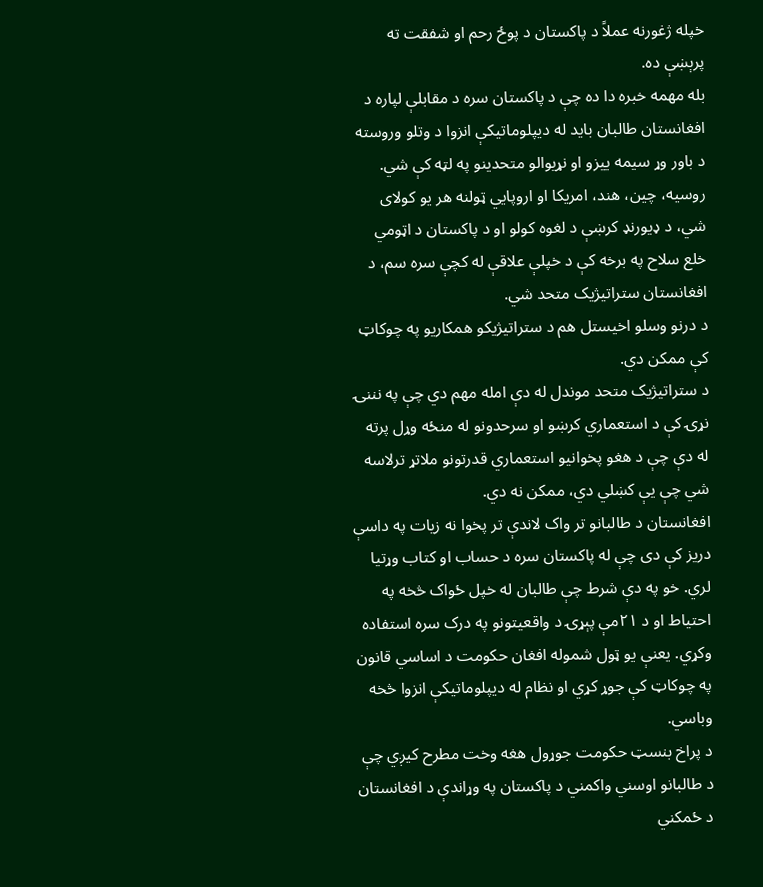خپله ژغورنه عملاً د پاکستان د پوځ رحم او شفقت ته پرېښې ده.
بله مهمه خبره دا ده چې د پاکستان سره د مقابلې لپاره د افغانستان طالبان باید له دیپلوماتیکې انزوا د وتلو وروسته د باور وړ سیمه ییزو او نړیوالو متحدینو په لټه کې شي. روسیه، چین، هند، امریکا او اروپایي ټولنه هر یو کولای شي، د ډیورنډ کرښې د لغوه کولو او د پاکستان د اټومي خلع سلاح په برخه کې د خپلې علاقې له کچې سره سم، د افغانستان ستراتیژیک متحد شي.
د درنو وسلو اخیستل هم د ستراتیژیکو همکاریو په چوکاټ کې ممکن دي.
د ستراتیژیک متحد موندل له دې امله مهم دي چې په نننۍ نړۍ کې د استعماري کرښو او سرحدونو له منځه وړل پرته له دې چې د هغو پخوانیو استعماري قدرتونو ملاتړ ترلاسه شي چې یې کښلي دي، ممکن نه دي.
افغانستان د طالبانو تر واک لاندې تر پخوا نه زیات په داسې دریز کې دی چې له پاکستان سره د حساب او کتاب وړتیا لري. خو په دې شرط چې طالبان له خپل ځواک څخه په احتیاط او د ۲۱مې پېړۍ د واقعیتونو په درک سره استفاده وکړي. یعنې یو ټول شموله افغان حکومت د اساسي قانون په چوکاټ کې جوړ کړي او نظام له دیپلوماتیکې انزوا څخه وباسي.
د پراخ بنسټ حکومت جوړول هغه وخت مطرح کیږي چې د طالبانو اوسني واکمني د پاکستان په وړاندې د افغانستان د ځمکني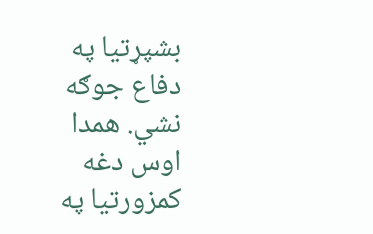بشپړتیا په دفاع جوګه نشي. همدا اوس دغه کمزورتیا په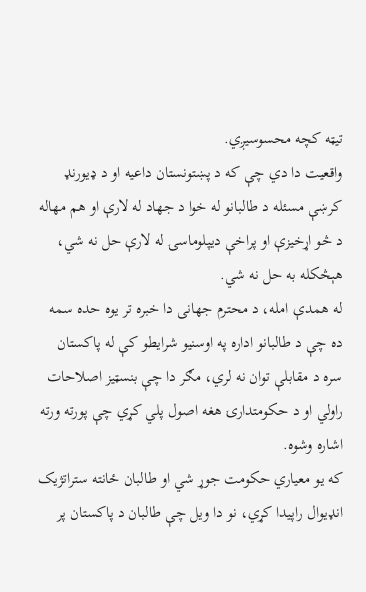تیټه کچه محسوسیږي.
واقعیت دا دي چې که د پښتونستان داعیه او د ډیورنډ کرښې مسئله د طالبانو له خوا د جهاد له لارې او هم مهاله د څو اړخیزې او پراخې دیپلوماسۍ له لارې حل نه شي، هېڅکله به حل نه شي.
له همدې امله، د محترم جهانی دا خبره تر یوه حده سمه ده چې د طالبانو اداره په اوسنیو شرایطو کې له پاکستان سره د مقابلې توان نه لري، مګر دا چې بنسټیز اصلاحات راولي او د حکومتدارۍ هغه اصول پلي کړي چې پورته ورته اشاره وشوه.
که یو معیاري حکومت جوړ شي او طالبان ځانته ستراتژیک انډیوال راپیدا کړي، نو دا ویل چې طالبان د پاکستان پر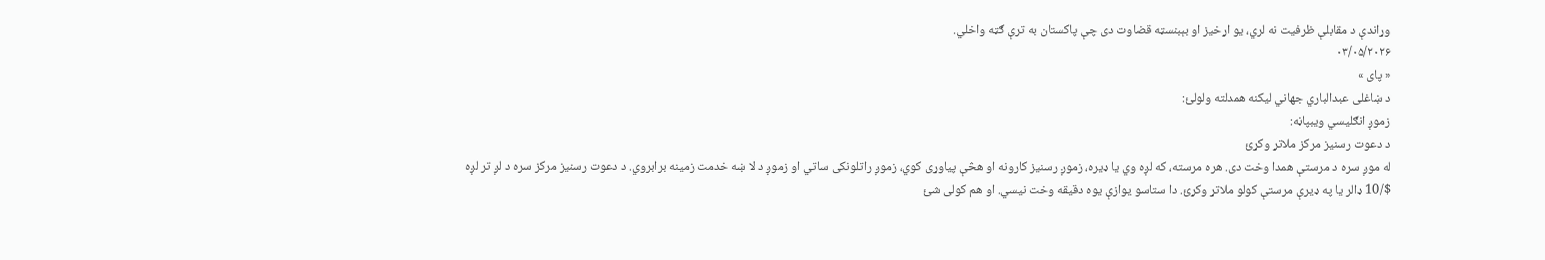وړاندې د مقابلې ظرفیت نه لري، یو اړخیز او بېبنسټه قضاوت دی چې پاکستان به ترې ګټه واخلي.
۰۳/۰۵/۲۰۲۶
« پای »
د ښاغلی عبدالباري جهاني لیکنه همدلته ولولئ:
زموږ انګلیسي ویبپاڼه:
د دعوت رسنیز مرکز ملاتړ وکړئ
له موږ سره د مرستې همدا وخت دی. هره مرسته، که لږه وي یا ډیره، زموږ رسنیز کارونه او هڅې پیاوړی کوي، زموږ راتلونکی ساتي او زموږ د لا ښه خدمت زمینه برابروي. د دعوت رسنیز مرکز سره د لږ تر لږه $/10 ډالر یا په ډیرې مرستې کولو ملاتړ وکړئ. دا ستاسو یوازې یوه دقیقه وخت نیسي. او هم کولی شئ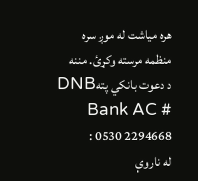هره میاشت له موږ سره منظمه مرسته وکړئ. مننه
د دعوت بانکي پتهDNB Bank AC # 0530 2294668 :
له ناروې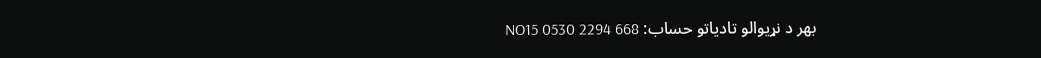بهر د نړیوالو تادیاتو حساب: NO15 0530 2294 668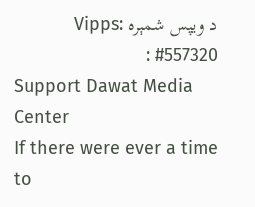د ویپس شمېره Vipps: #557320 :
Support Dawat Media Center
If there were ever a time to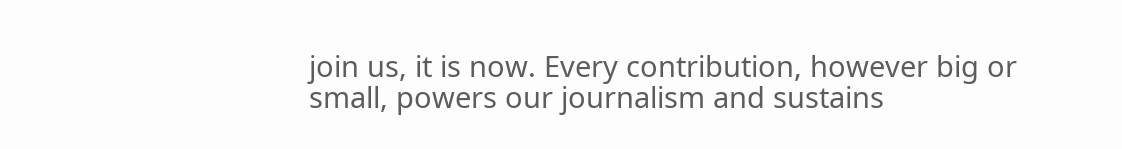join us, it is now. Every contribution, however big or small, powers our journalism and sustains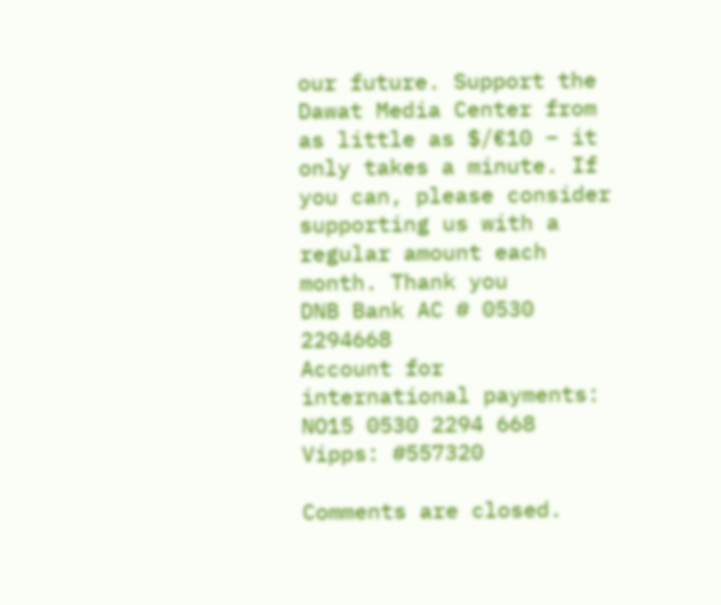our future. Support the Dawat Media Center from as little as $/€10 – it only takes a minute. If you can, please consider supporting us with a regular amount each month. Thank you
DNB Bank AC # 0530 2294668
Account for international payments: NO15 0530 2294 668
Vipps: #557320

Comments are closed.